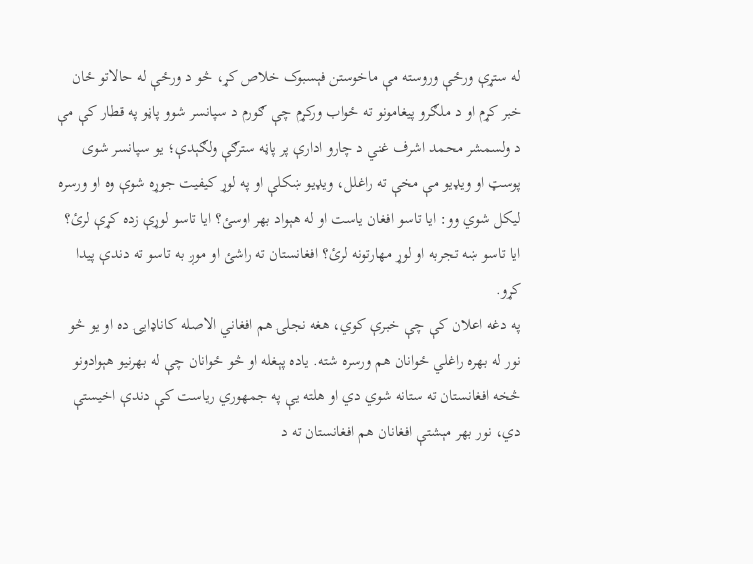له ستړې ورځې وروسته مې ماخوستن فېسبوک خلاص کړ، څو د ورځې له حالاتو ځان خبر کړم او د ملګرو پیغامونو ته ځواب ورکړم چې ګورم د سپانسر شوو پاڼو په قطار کې مې د ولسمشر محمد اشرف غني د چارو ادارې پر پاڼه سترګې ولګېدې؛ یو سپانسر شوی پوسټ او ویډیو مې مخې ته راغلل، ویډیو ښکلې او په لوړ کیفیت جوړه شوې وه او ورسره لیکل شوي وو: ایا تاسو افغان یاست او له هېواد بهر اوسئ؟ ایا تاسو لوړې زده کړې لرئ؟ ایا تاسو ښه تجربه او لوړ مهارتونه لرئ؟ افغانستان ته راشئ او موږ به تاسو ته دندې پیدا کړو.
په دغه اعلان کې چې خبرې کوي، هغه نجلۍ هم افغاني الاصله کاناډایۍ ده او یو څو نور له بهره راغلي ځوانان هم ورسره شته. یاده پېغله او څو ځوانان چې له بهرنیو هېوادونو څخه افغانستان ته ستانه شوي دي او هلته یې په جمهوري ریاست کې دندې اخیستې دي، نور بهر مېشتې افغانان هم افغانستان ته د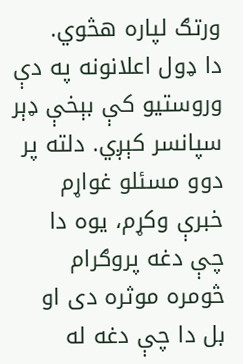ورتګ لپاره هڅوي.
دا ډول اعلانونه په دې وروستیو کې بېخې ډېر سپانسر کېږي. دلته پر دوو مسئلو غواړم خبرې وکړم، یوه دا چې دغه پروګرام څومره موثره دی او بل دا چې دغه له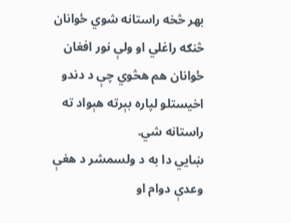بهر څخه راستانه شوي ځوانان څنګه راغلي او ولې نور افغان ځوانان هم هڅوي چې د دندو اخیستلو لپاره بېرته هېواد ته راستانه شي.
ښايي دا به د ولسمشر د هغې وعدې دوام او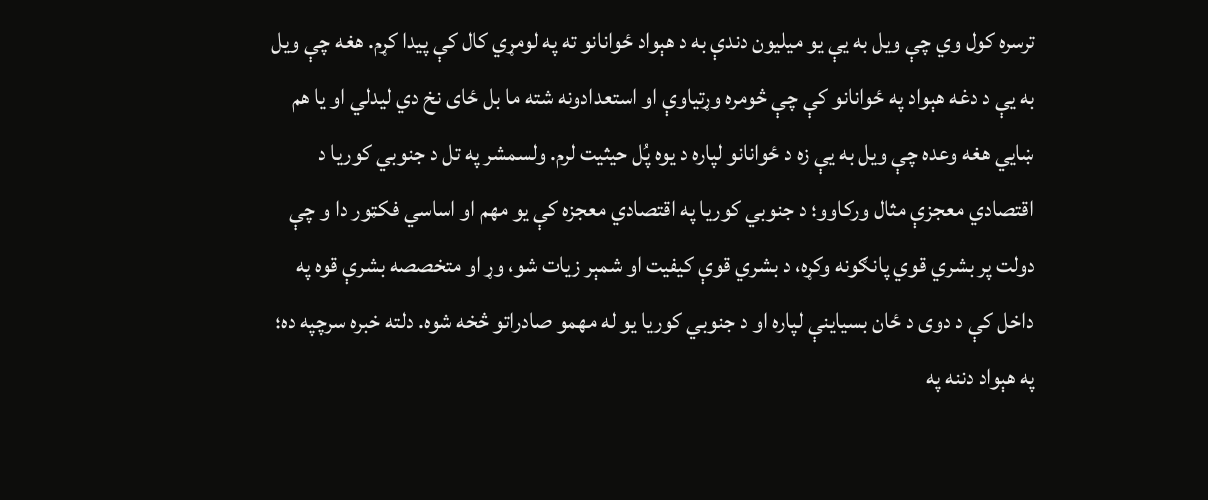ترسره کول وي چې ویل به یې یو میلیون دندې به د هېواد ځوانانو ته په لومړي کال کې پیدا کړم. هغه چې ویل به یې د دغه هېواد په ځوانانو کې چې څومره وړتیاوې او استعدادونه شته ما بل ځای نخ دي لیدلي او یا هم ښایي هغه وعده چې ویل به یې زه د ځوانانو لپاره د یوه پُل حیثیت لرم. ولسمشر په تل د جنوبي کوریا د اقتصادي معجزې مثال ورکاوو؛ د جنوبي کوریا په اقتصادي معجزه کې یو مهم او اساسي فکټور دا و چې دولت پر بشري قوي پانګونه وکړه، د بشري قوې کیفیت او شمېر زیات شو، وړ او متخصصه بشرې قوه په داخل کې د دوی د ځان بسیاینې لپاره او د جنوبي کوریا یو له مهمو صادراتو څخه شوه. دلته خبره سرچپه ده؛ په هېواد دننه په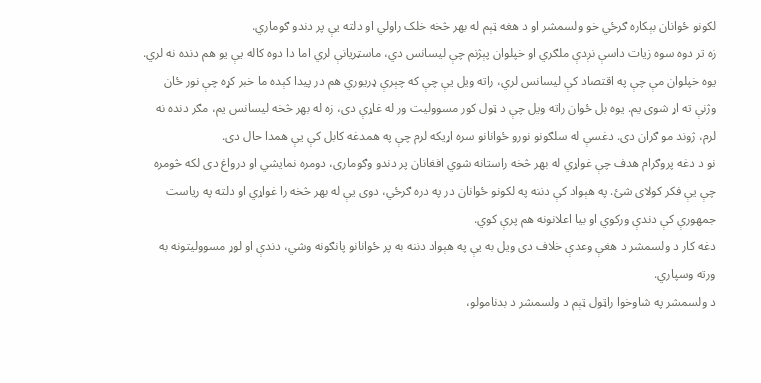لکونو ځوانان بېکاره ګرځي خو ولسمشر او د هغه ټېم له بهر څخه خلک راولي او دلته یې پر دندو ګوماري.
زه تر دوه سوه زیات داسې نږدې ملګري او خپلوان پېژنم چې لیسانس دي، ماسټریانې لري اما دا دوه کاله یې یو هم دنده نه لري. یوه خپلوان مې چې په اقتصاد کې ليسانس لري، راته ویل یې چې که چېرې ډریوري هم در پیدا کېده ما خبر کړه چې نور ځان وژنې ته اړ شوی یم. یوه بل ځوان راته ویل چې د ټول کور مسوولیت ور له غاړې دی، زه له بهر څخه ليسانس یم، مګر دنده نه لرم، ژوند مو ګران دی. دغسې له سلګونو نورو ځوانانو سره اړیکه لرم چې په همدغه کابل کې یې همدا حال دی.
نو د دغه پروګرام هدف چې غواړي له بهر څخه راستانه شوي افغانان پر دندو وګوماری، دومره نمایشي او درواغ دی لکه څومره چې یې فکر کولای شئ. په هېواد کې دننه په لکونو ځوانان در په دره ګرځي، دوی یې له بهر څخه را غواړي او دلته په ریاست جمهورې کې دندې ورکوي او بیا اعلانونه هم پرې کوي.
دغه کار د ولسمشر د هغې وعدې خلاف دی ویل به یې په هېواد دننه به پر ځوانانو پانګونه وشي، دندې او لوړ مسوولیتونه به ورته وسپاري.
د ولسمشر په شاوخوا راټول ټېم د ولسمشر د بدنامولو،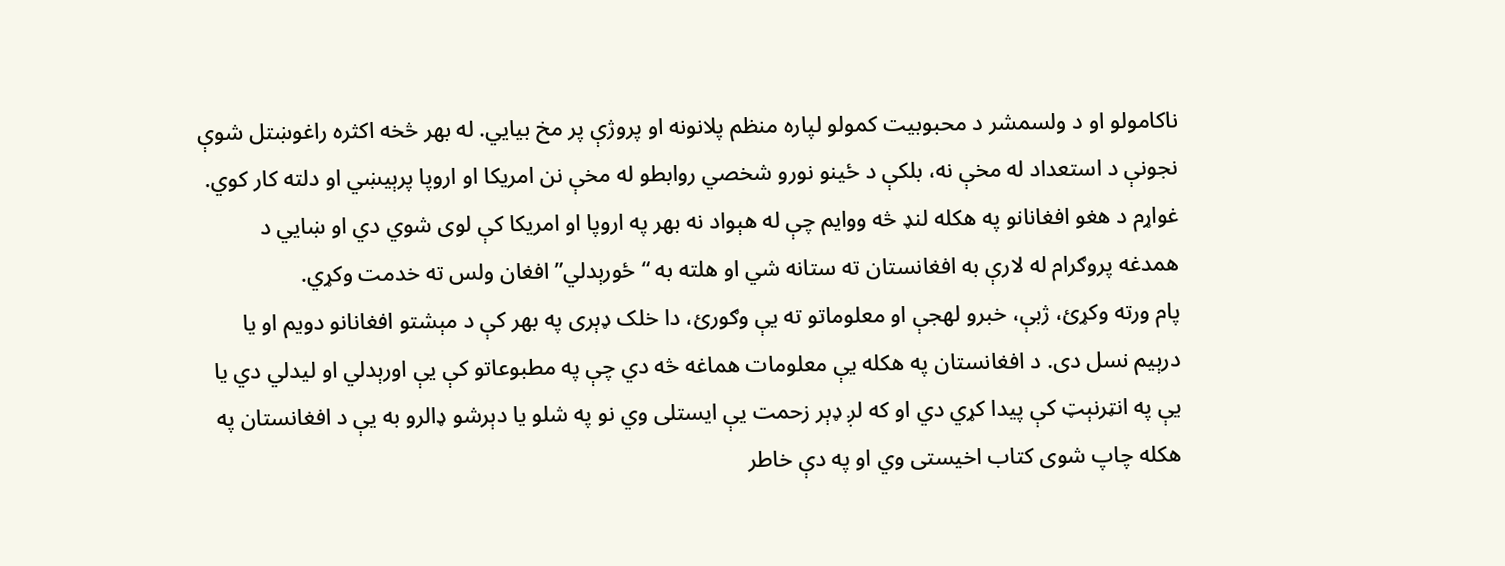ناکامولو او د ولسمشر د محبوبیت کمولو لپاره منظم پلانونه او پروژې پر مخ بیایي. له بهر څخه اکثره راغوښتل شوې نجونې د استعداد له مخې نه، بلکې د ځینو نورو شخصي روابطو له مخې نن امریکا او اروپا پرېیښي او دلته کار کوي.
غواړم د هغو افغانانو په هکله لنډ څه ووایم چې له هېواد نه بهر په اروپا او امریکا کې لوی شوي دي او ښایي د همدغه پروګرام له لارې به افغانستان ته ستانه شي او هلته به “ځورېدلي” افغان ولس ته خدمت وکړي.
پام ورته وکړئ، ژبې، خبرو لهجې او معلوماتو ته یې وګورئ، دا خلک ډېری په بهر کې د مېشتو افغانانو دویم او یا درېیم نسل دی. د افغانستان په هکله یې معلومات هماغه څه دي چې په مطبوعاتو کې یې اورېدلي او لیدلي دي یا یې په انټرنېټ کې پیدا کړي دي او که لږ ډېر زحمت یې ایستلی وي نو په شلو یا دېرشو ډالرو به یې د افغانستان په هکله چاپ شوی کتاب اخیستی وي او په دې خاطر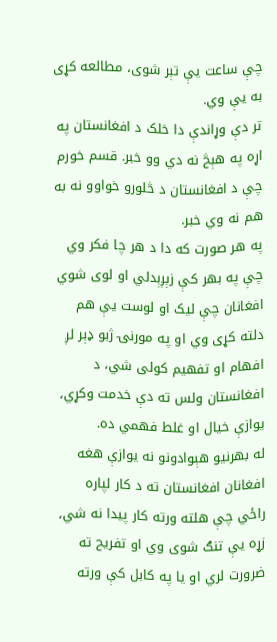چې ساعت یې تېر شوی، مطالعه کړی به یې وي.
تر دې وړاندې دا خلک د افغانستان په اړه په هېڅ نه دي وو خبر. قسم خورم چې د افغانستان د څلورو خواوو نه به هم نه وي خبر.
په هر صورت که دا د هر چا فکر وي چې په بهر کې زېږېدلي او لوی شوي افغانان چې لیک او لوست یې هم دلته کړی وي او په مورنۍ ژبو ډېر لږ افهام او تفهیم کولی شي، د افغانستان ولس ته دې خدمت وکړي، یوازې خیال او غلط فهمي ده.
له بهرنیو هېوادونو نه یوازې هغه افغانان افغانستان ته د کار لپاره راځي چې هلته ورته کار پیدا نه شي، زړه یې تنګ شوی وي او تفریح ته ضرورت لري او یا په کابل کې ورته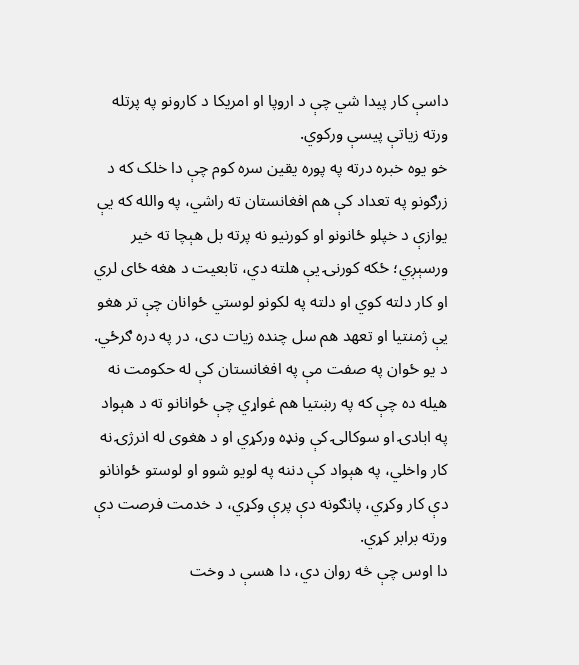داسې کار پیدا شي چې د اروپا او امریکا د کارونو په پرتله ورته زیاتې پیسې ورکوي.
خو یوه خبره درته په پوره یقین سره کوم چې دا خلک که د زرګونو په تعداد کې هم افغانستان ته راشي، په والله که یې یوازې د خپلو ځانونو او کورنیو نه پرته بل هېچا ته خیر ورسېږي؛ ځکه کورنۍ يې هلته دي، تابعیت د هغه ځای لري او کار دلته کوي او دلته په لکونو لوستي ځوانان چې تر هغو یې ژمنتیا او تعهد هم سل چنده زیات دی، در په دره ګرځي.
د یو ځوان په صفت مې په افغانستان کې له حکومت نه هیله ده چې که په رښتیا هم غواړي چې ځوانانو ته د هېواد په ابادۍ او سوکالۍ کې ونډه ورکړي او د هغوی له انرژۍ نه کار واخلي، په هېواد کې دننه په لویو شوو او لوستو ځوانانو دې کار وکړي، پانګونه دې پرې وکړي، د خدمت فرصت دې ورته برابر کړي.
دا اوس چې څه روان دي، دا هسې د وخت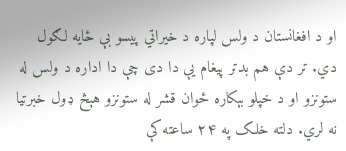او د افغانستان د ولس لپاره د خیراتي پیسو بې ځایه لګول دي. تر دې هم بدتر پیغام یې دا دی چې دا اداره د ولس له ستونزو او د خپلو بېکاره ځوان قشر له ستونزو هېڅ ډول خبرتیا نه لري. دلته خلک په ۲۴ ساعته کې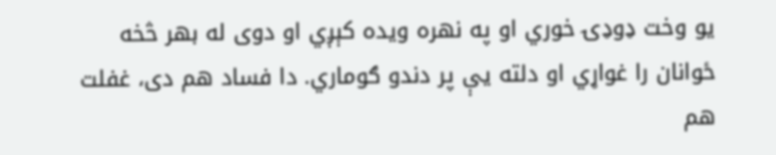یو وخت ډوډۍ خوري او په نهره ویده کېږي او دوی له بهر څخه ځوانان را غواړي او دلته یې پر دندو ګوماري. دا فساد هم دی، غفلت هم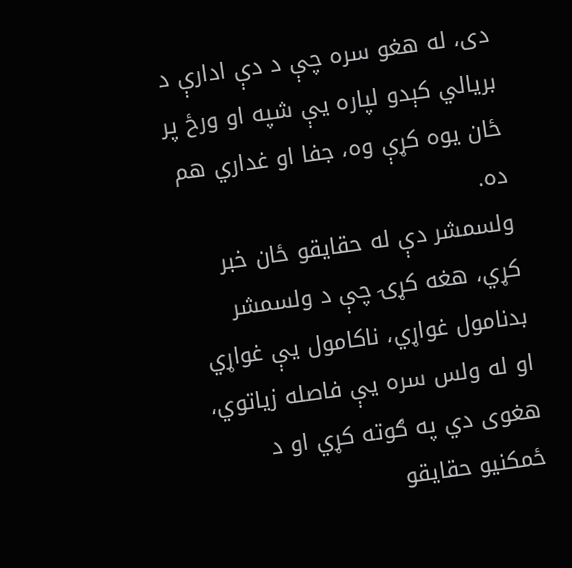دی، له هغو سره چې د دې ادارې د بریالي کېدو لپاره یې شپه او ورځ پر ځان یوه کړې وه، جفا او غداري هم ده.
ولسمشر دې له حقایقو ځان خبر کړي، هغه کړۍ چې د ولسمشر بدنامول غواړي، ناکامول یې غواړي او له ولس سره یې فاصله زیاتوي، هغوی دي په ګوته کړي او د ځمکنيو حقایقو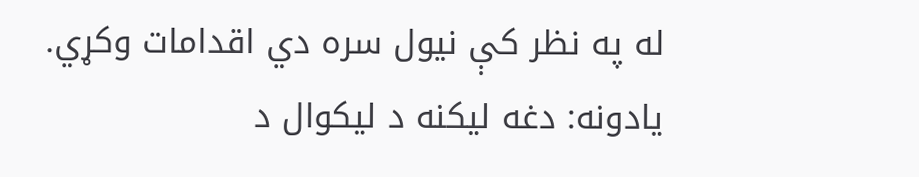له په نظر کې نیول سره دي اقدامات وکړي.
يادونه: دغه ليکنه د ليکوال د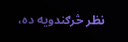نظر څرګندويه ده،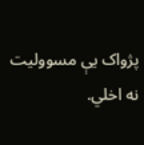پژواک يې مسووليت نه اخلي.